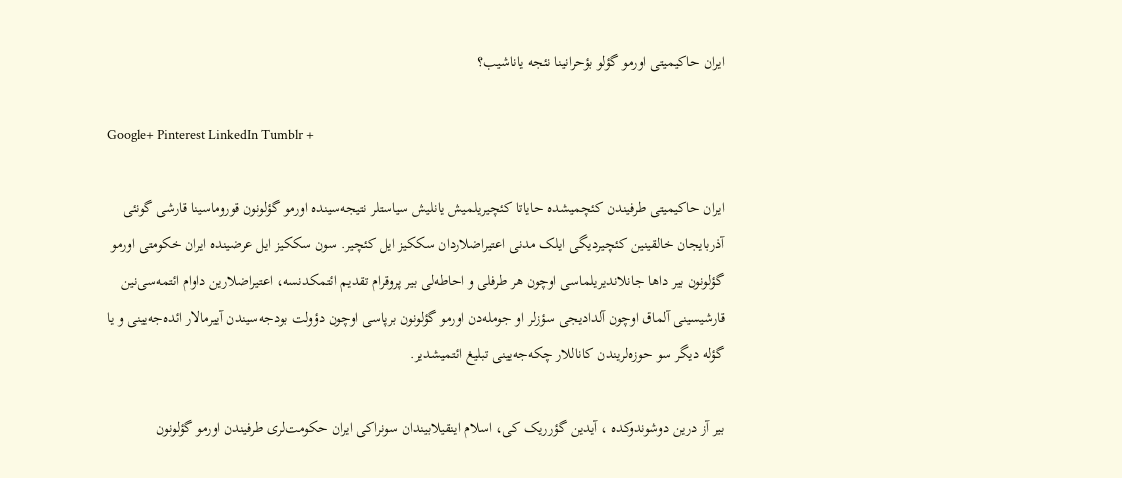ايران حاکيميتی اورمو گؤلو بؤحرانينا نئجه ياناشيب؟

Google+ Pinterest LinkedIn Tumblr +

ایران حاکیمیتی طرفیندن کئچمیشده حایاتا کئچیریلمیش یانلیش سیاستلر نتیجه‌سینده اورمو گؤلونون قوروماسینا قارشی گونئی آذربایجان خالقینین کئچیردیگی ایلک مدنی اعتیراضلاردان سککیز ایل کئچیر. سون سککیز ایل عرضینده ایران خکومتی اورمو گؤلونون بیر داها جانلاندیریلماسی اوچون هر طرفلی و احاطه‌لی بیر پروقرام تقدیم ائتمکدنسه، اعتیراضلارین داوام ائتمه‌سی‌نین قارشیسینی آلماق اوچون آلدادیجی سؤزلر او جومله‌دن اورمو گؤلونون برپاسی اوچون دؤولت بودجه‌سیندن آییرمالار ائده‌جه‌یینی و یا گؤله دیگر سو حوزه‌‌لریندن کاناللار چکه‌جه‌یینی تبلیغ ائتمیشدیر.

بیر آز درین دوشوندوکده ، آیدین گؤرریک کی، اسلام اینقیلابیندان سونراکی ایران حکومت‌لری طرفیندن اورمو گؤلونون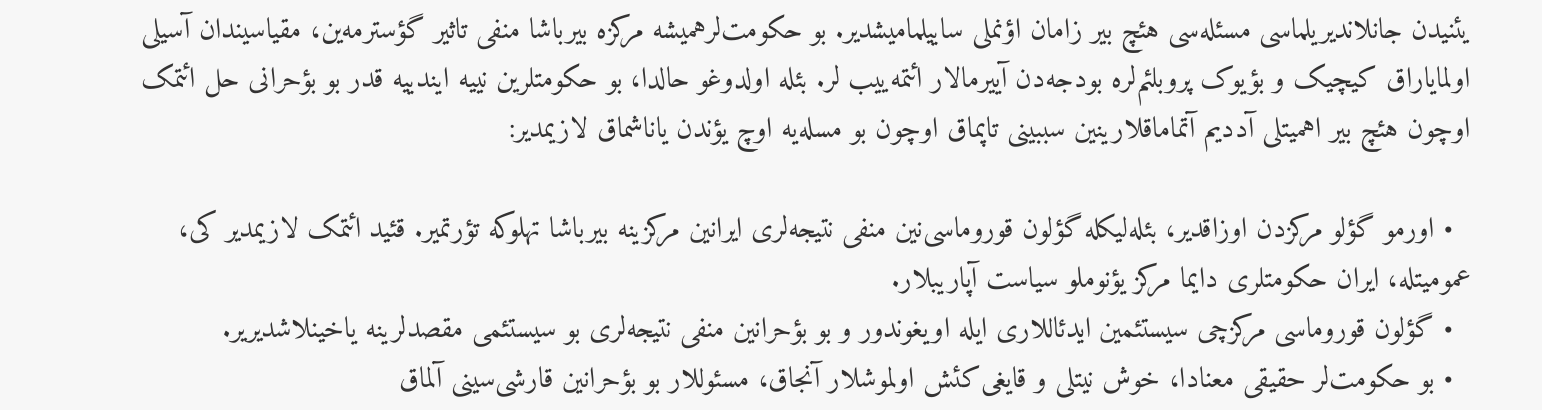یئنیدن جانلاندیریلماسی مسئله‌سی هئچ بیر زامان اؤنملی ساییلمامیشدیر. بو حکومت‌لرهمیشه مرکزه بیرباشا منفی تاثیر گؤسترمه‌‌ین، مقیاسیندان آسیلی اولمایاراق کیچیک و بؤیوک پروبلئم‌لره بودجه‌‌دن آییرمالار ائتمه‌‌ییب لر. بئله اولدوغو حالدا، بو حکومتلرین نییه ایندییه قدر بو بؤحرانی حل ائتمک اوچون هئچ بیر اهمیتلی آددیم آتماماقلارینین سببینی تاپماق اوچون بو مسله‌‌یه اوچ یؤندن یاناشماق لازیمدیر:

  • اورمو گؤلو مرکزدن اوزاقدیر، بئله‌‌لیکله گؤلون قوروماسی‌نین منفی نتیجه‌لری ایرانین مرکزینه بیرباشا تهلوکه تؤرتمیر. قئید ائتمک لازیمدیر کی، عمومیتله، ایران حکومتلری دایما مرکز یؤنوملو سیاست آپاریبلار.
  • گؤلون قوروماسی مرکزچی سیستئمین ایدئاللاری ایله اویغوندور و بو بؤحرانین منفی نتیجه‌‌لری بو سیستئمی مقصدلرینه یاخینلاشدیریر.
  • بو حکومت‌لر حقیقی معنادا، خوش نیتلی و قایغی‌کئش اولموشلار آنجاق، مسئوللار بو بؤحرانین قارشی‌سینی آلماق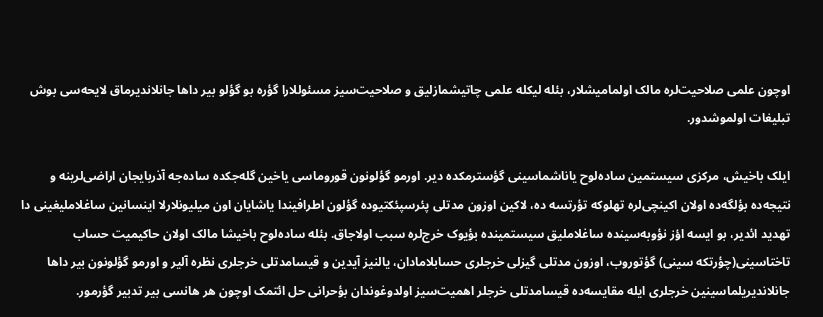اوچون علمی صلاحیت‌لره مالک اولمامیشلار، بئله‌ لیکله علمی چاتیشمازلیق و صلاحیت‌سیز مسئوللارا گؤره بو گؤلو بیر داها جانلاندیرماق لایحه‌‌سی بوش تبلیغات اولموشدور.

ایلک باخیش، مرکزی سیستمین ساده‌لوح یاناشماسینی گؤسترمکده ‌دیر. اورمو گؤلونون قوروماسی یاخین گله‌جکده ساده‌جه آذربایجان اراضی‌لرینه و نتیجه‌ده بؤلگه‌ده اولان اکینچی‌لره تهلوکه تؤرتسه ده، لاکین اوزون مدتلی پئرسپئکتیوده گؤلون اطرافیندا یاشایان اون میلیونلارلا اینسانین ساغلاملیغینی دا تهدید ائدیر، بو ایسه اؤز نؤوبه‌‌سینده ساغلاملیق سیستمینده بؤیوک خرج‌لره سبب اولاجاق. بئله ساده‌لوح باخیشا مالک اولان حاکیمیت حساب تاختاسینی(چؤرتکه سینی) گؤتوروب، اوزون مدتلی گیزلی خرجلری حسابلامادان، یالنیز آیدین و قیسامدتلی خرجلری نظره آلیر و اورمو گؤلونون بیر داها جانلاندیریلماسینین خرجلری ایله مقایسه‌ده قیسامدتلی خرجلر اهمیت‌سیز اولدوغوندان بؤحرانی حل ائتمک اوچون هر هانسی بیر تدبیر گؤرمور.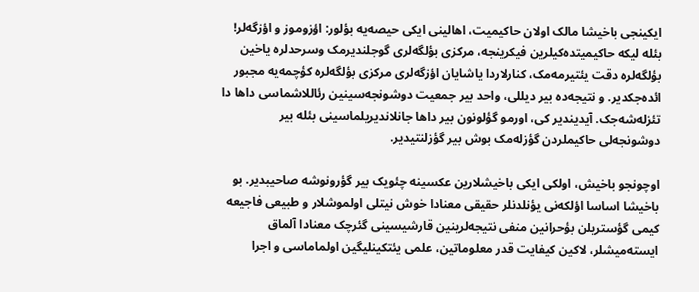ایکینجی باخیشا مالک اولان حاکیمیت، اهالینی ایکی حیصه‌یه بؤلور: اؤزوموز و اؤزگه‌لر! بئله ‌لیکه حاکیمیتده‌‌کیلرین فیکرینجه، مرکزی بؤلگه‌لری گوجلندیرمک وسرحدلره یاخین بؤلگه‌لره دقت یئتیرمه‌مک، کنارلاردا یاشایان اؤزگه‌لری مرکزی بؤلگه‌لره کؤچمه‌یه مجبور ائده‌جکدیر. و نتیجه‌ده بیر دیللی، واحد بیر جمعیت دوشونجه‌سینین رئاللاشماسی داها دا تئزله‌شه‌جک. آیدیندیر کی، اورمو گؤلونون بیر داها جانلاندیریلماسینی بئله بیر دوشونجه‌لی حاکیملردن گؤزله‌مک بوش بیر گؤزلنتیدیر.

اوچونجو باخیش، اولکی ایکی باخیشلارین عکسینه چئویک بیر گؤرونوشه صاحیبدیر. بو باخیشا اساسا اؤلکه‌نی یؤنلدنلر حقیقی معنادا خوش نیتلی اولموشلار و طبیعی فاجیعه کیمی گؤستریلن بؤحرانین منفی نتیجه‌لرینین قارشیسینی گئرچک معنادا آلماق ایسته‌میشلر، لاکین کیفایت قدر معلوماتین، علمی یئتکینلیگین اولماماسی و اجرا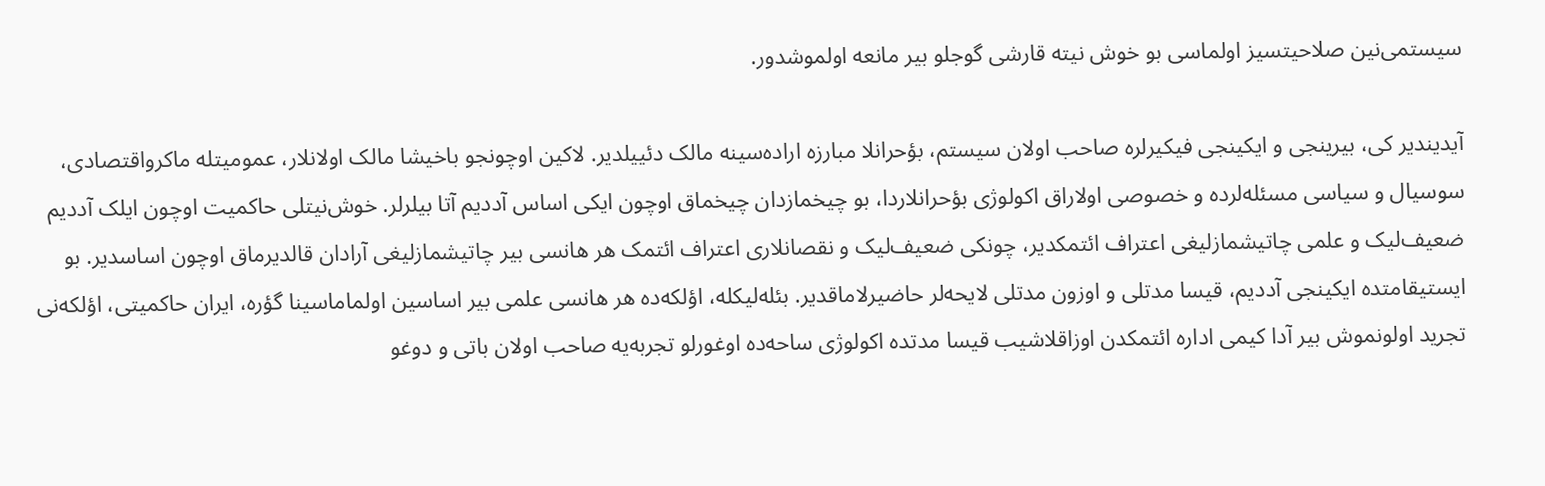سیستمی‌نین صلاحیتسیز اولماسی بو خوش نیته قارشی گوجلو بیر مانعه اولموشدور.

آیدیندیر کی، بیرینجی و ایکینجی فیکیرلره صاحب اولان سیستم، بؤحرانلا مبارزه اراده‌‌سینه مالک دئییلدیر. لاکین اوچونجو باخیشا مالک اولانلار، عمومیتله ماکرواقتصادی، سوسیال و سیاسی مسئله‌لرده و خصوصی اولاراق اکولوژی بؤحرانلاردا، بو چیخمازدان چیخماق اوچون ایکی اساس آددیم آتا بیلرلر. خوش‌نیتلی حاکمیت اوچون ایلک آددیم ضعیف‌لیک و علمی چاتیشمازلیغی اعتراف ائتمکدیر، چونکی ضعیف‌لیک و نقصانلاری اعتراف ائتمک هر هانسی بیر چاتیشمازلیغی آرادان قالدیرماق اوچون اساسدیر. بو ایستیقامتده ایکینجی آددیم، قیسا مدتلی و اوزون مدتلی لایحه‌لر حاضیرلاماقدیر. بئله‌لیکله، اؤلکه‌ده هر هانسی علمی بیر اساسین اولماماسینا گؤره، ایران حاکمیتی، اؤلکه‌نی تجرید اولونموش بیر آدا کیمی اداره ائتمکدن اوزاقلاشیب قیسا مدتده اکولوژی ساحه‌ده اوغورلو تجربه‌یه صاحب اولان باتی و دوغو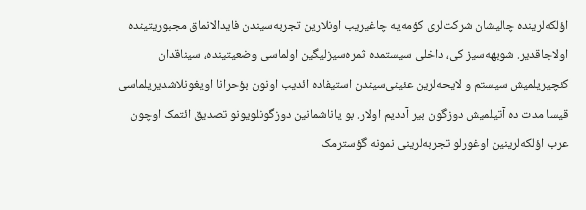اؤلکه‌لرینده چالیشان شرکت‌لری کؤمه‌یه چاغیریب اونلارین تجربه‌سیندن فایدالانماق مجبوریتینده اولاجاقدیر. شوبهه‌سیز کی، داخلی سیستمده ثمره‌سیزلیگین اولماسی وضعیتینده، سیناقدان کئچیریلمیش سیستم و لایحه‌لرین عئینی‌سیندن استیفاده ائدیب اونون بؤحرانا اویغونلاشدیریلماسی قیسا مدت ده آتیلمیش دوزگون بیر آددیم اولار. بو یاناشمانین دوزگونلویونو تصدیق ائتمک اوچون عرب اؤلکه‌لرینین اوغورلو تجربه‌لرینی نمونه گؤسترمک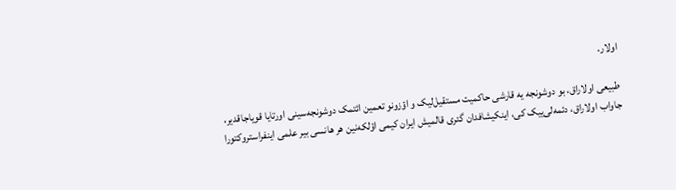اولار.

طبیعی اولاراق، بو دوشونجه یه قارشی حاکمیت مستقیل‌لیک و اؤزونو تعمین ائتمک دوشونجه‌سینی اورتایا قویاجاقدیر، جاواب اولاراق، دئمه‌‌لی‌ییک کی، اینکیشافدان گئری قالمیش ایران کیمی اؤلکه‌نین هر هانسی بیر علمی اینفراستروکتورا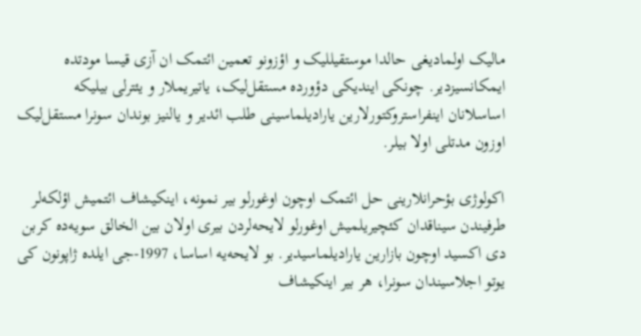مالیک اولمادیغی حالدا موستقیللیک و اؤزونو تعمین ائتمک ان آزی قیسا مودتده ایمکانسیزدیر. چونکی ایندیکی دؤورده مستقل‌لیک، یاتیریملار و یئترلی بیلیکه اساسلانان اینفراستروکتورلارین یارادیلماسینی طلب ائدیر و یالنیز بوندان سونرا مستقل‌لیک اوزون مدتلی اولا بیلر.

اکولوژی بؤحرانلارینی حل ائتمک اوچون اوغورلو بیر نمونه، اینکیشاف ائتمیش اؤلکه‌لر طرفیندن سیناقدان کئچیریلمیش اوغورلو لایحه‌لردن بیری اولان بین الخالق سویه‌ده کربن دی اکسید اوچون بازارین یارادیلماسیدیر. بو لایحه‌‌یه اساسا، 1997-جی ایلده ژاپونون کی یوتو اجلاسیندان سونرا، هر بیر اینکیشاف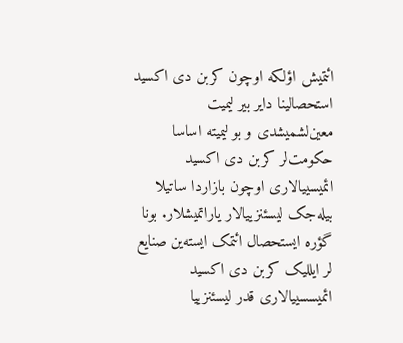ائتمیش اؤلکه اوچون کربن دی اکسید استحصالینا دایر بیر لیمیت معین‌لشمیشدی و بو لیمیته اساسا حکومت‌لر کربن دی اکسید ائمیسییالاری اوچون بازاردا ساتیلا بیله‌جک لیسئنزییالار یاراتمیشلار. بونا گؤره ایستحصال ائتمک ایسته‌ین صنایع لر ایللیک کربن دی اکسید ائمیسسییالاری قدر لیسئنزییا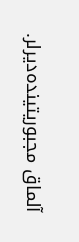آلماق مجبوریتینده‌‌دیرلر.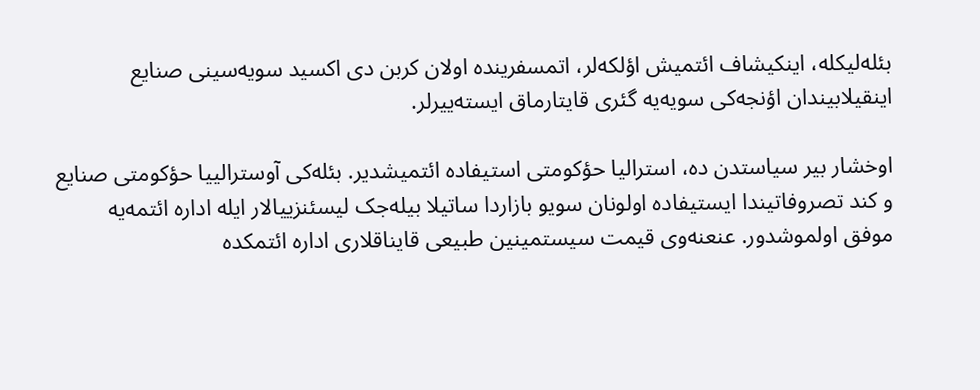بئله‌لیکله، اینکیشاف ائتمیش اؤلکه‌لر، اتمسفرینده اولان کربن دی اکسید سویه‌سینی صنایع اینقیلابیندان اؤنجه‌کی سویه‌یه گئری قایتارماق ایسته‌ییرلر.

اوخشار بیر سیاستدن ده، استرالیا حؤکومتی استیفاده ائتمیشدیر. بئله‌کی آوسترالییا حؤکومتی صنایع و کند تصروفاتیندا ایستیفاده اولونان سویو بازاردا ساتیلا بیله‌جک لیسئنزییالار ایله اداره ائتمه‌یه موفق اولموشدور. عنعنه‌وی قیمت سیستمینین طبیعی قایناقلاری اداره ائتمکده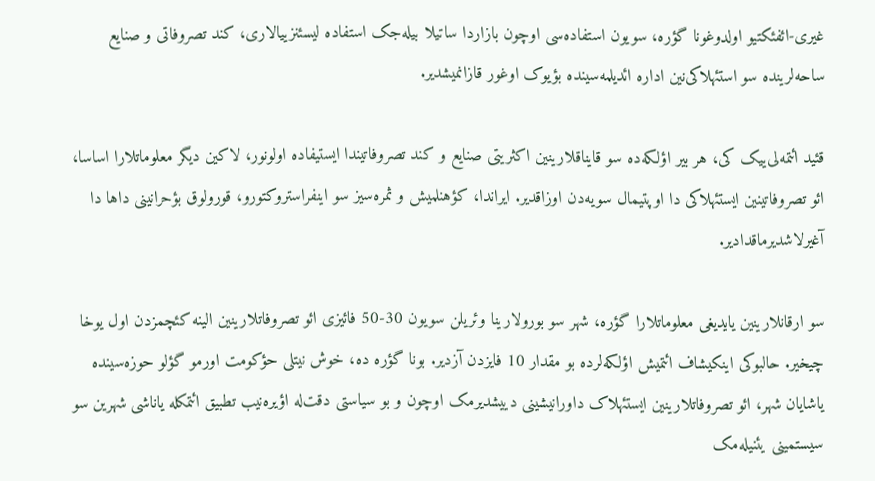غیری-ائفئکتیو اولدوغونا گؤره، سویون استفاده‌سی اوچون بازاردا ساتیلا بیله‌جک استفاده لیسئنزییالاری، کند تصروفاتی و صنایع ساحه‌لرینده سو استئهلاکی‌نین اداره ائدیلمه‌سینده بؤیوک اوغور قازانمیشدیر.

قئید ائتمه‌لی‌ییک کی، هر بیر اؤلکه‌ده سو قایناقلارینین اکثریتی صنایع و کند تصروفاتیندا ایستیفاده اولونور، لاکین دیگر معلوماتلارا اساسا، ائو تصروفاتینین ایستئهلاکی دا اوپتیمال سویه‌دن اوزاقدیر. ایراندا، کؤهنلمیش و ثمره‌سیز سو اینفراستروکتورو، قورولوق بؤحرانینی داها دا آغیرلاشدیرماقدادیر.

سو ارقانلارینین یایدیغی معلوماتلارا گؤره، شهر سو بورولارینا وئریلن سویون 30-50 فائیزی ائو تصروفاتلارینین الینه کئچمزدن اول یوخا چیخیر. حالبوکی اینکیشاف ائتمیش اؤلکه‌لرده بو مقدار 10 فایزدن آزدیر. بونا گؤره ده، خوش نیتلی حؤکومت اورمو گؤلو حوزه‌‌سینده یاشایان شهر، ائو تصروفاتلارینین ایستئهلاک داورانیشینی دییشدیرمک اوچون و بو سیاستی دقت‌له اؤیره‌‌نیب تطبیق ائتمکله یاناشی شهرین سو سیستمینی یئنیله‌مک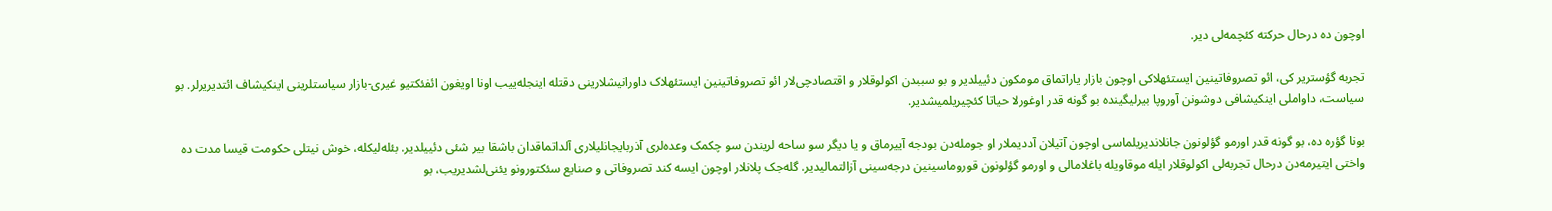اوچون ده درحال حرکته کئچمه‌لی دیر.

تجربه گؤستریر کی، ائو تصروفاتینین ایستئهلاکی اوچون بازار یاراتماق مومکون دئییلدیر و بو سببدن اکولوقلار و اقتصادچی‌لار ائو تصروفاتینین ایستئهلاک داورانیشلارینی دقتله اینجله‌ییب اونا اویغون ائفئکتیو غیری-بازار سیاستلرینی اینکیشاف ائتدیریرلر. بو سیاست، داواملی اینکیشافی دوشونن آوروپا بیرلیگینده بو گونه قدر اوغورلا حیاتا کئچیریلمیشدیر.

بونا گؤره ده، بو گونه قدر اورمو گؤلونون جانلاندیریلماسی اوچون آتیلان آددیملار او جومله‌دن بودجه آییرماق و یا دیگر سو ساحه لریندن سو چکمک وعده‌لری آذربایجانلیلاری آلداتماقدان باشقا بیر شئی دئییلدیر. بئله‌لیکله، خوش نیتلی حکومت قیسا مدت ده واختی ایتیرمه‌دن درحال تجربه‌لی اکولوقلار ایله موقاویله باغلامالی و اورمو گؤلونون قوروماسینین درجه‌سینی آزالتمالیدیر. گله‌جک پلانلار اوچون ایسه کند تصروفاتی و صنایع سئکتورونو یئنی‌لشدیریب، بو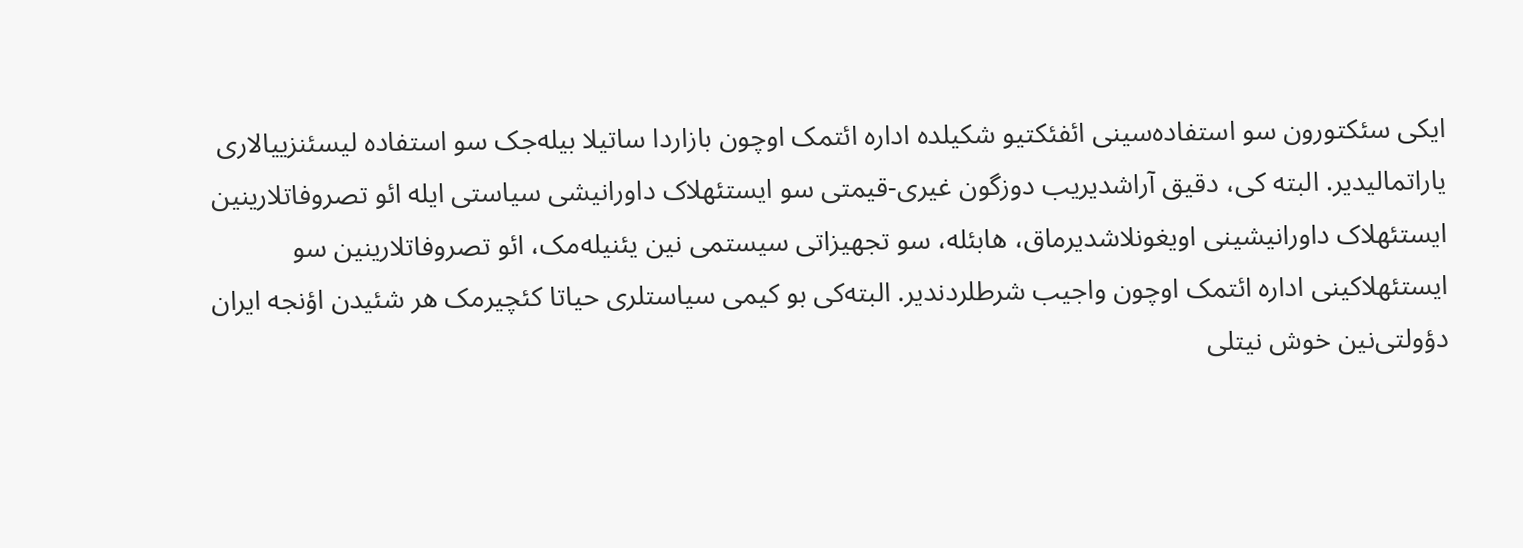ایکی سئکتورون سو استفاده‌سینی ائفئکتیو شکیلده اداره ائتمک اوچون بازاردا ساتیلا بیله‌جک سو استفاده لیسئنزییالاری یاراتمالیدیر. البته کی، دقیق آراشدیریب دوزگون غیری-قیمتی سو ایستئهلاک داورانیشی سیاستی ایله ائو تصروفاتلارینین ایستئهلاک داورانیشینی اویغونلاشدیرماق، هابئله، سو تجهیزاتی سیستمی نین یئنیله‌مک، ائو تصروفاتلارینین سو ایستئهلاکینی اداره ائتمک اوچون واجیب شرطلردندیر. البته‌کی بو کیمی سیاستلری حیاتا کئچیرمک هر شئیدن اؤنجه ایران دؤولتی‌نین خوش نیتلی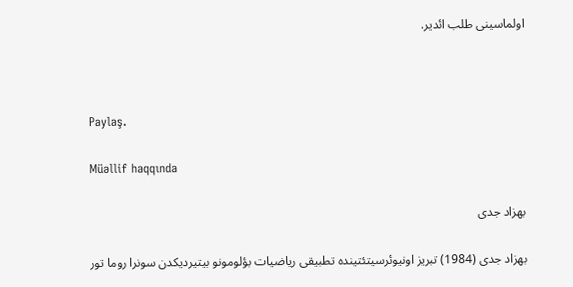اولماسینی طلب ائدیر.



Paylaş.

Müəllif haqqında

بهزاد جدی

بهزاد جدی (1984) تبريز اونيوئرسيتئتينده تطبيقی رياضيات بؤلومونو بيتيرديکدن سونرا روما تور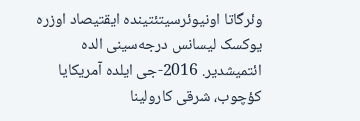وئرگاتا اونيوئرسيتئتينده ايقتيصاد اوزره یوکسک لیسانس درجه‌سينی الده ائتميشدير. 2016-جی ايلده آمریکایا کؤچوب، شرقی کارولينا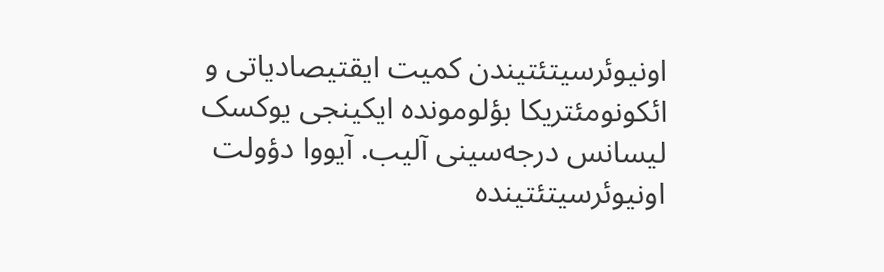اونيوئرسيتئتيندن کميت ايقتيصادياتی و ائکونومئتريکا بؤلومونده ايکينجی یوکسک لیسانس درجه‌سينی آليب. آیووا دؤولت اونيوئرسيتئتينده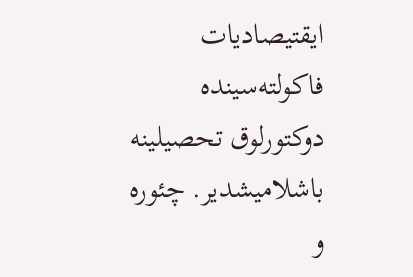ايقتيصاديات فاکولته‌سينده دوکتورلوق تحصيلينه باشلاميشدير. چئوره و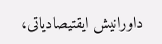داورانيش ايقتيصادياتی،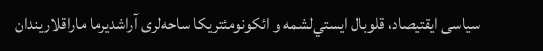سياسی ايقتيصاد، قلوبال ايستي‌لشمه و ائکونومئتريکا ساحه‌لری آراشديرما ماراقلاريندان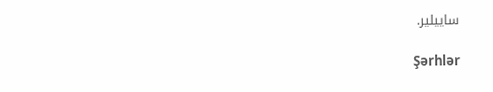ساييلير.

Şərhlər